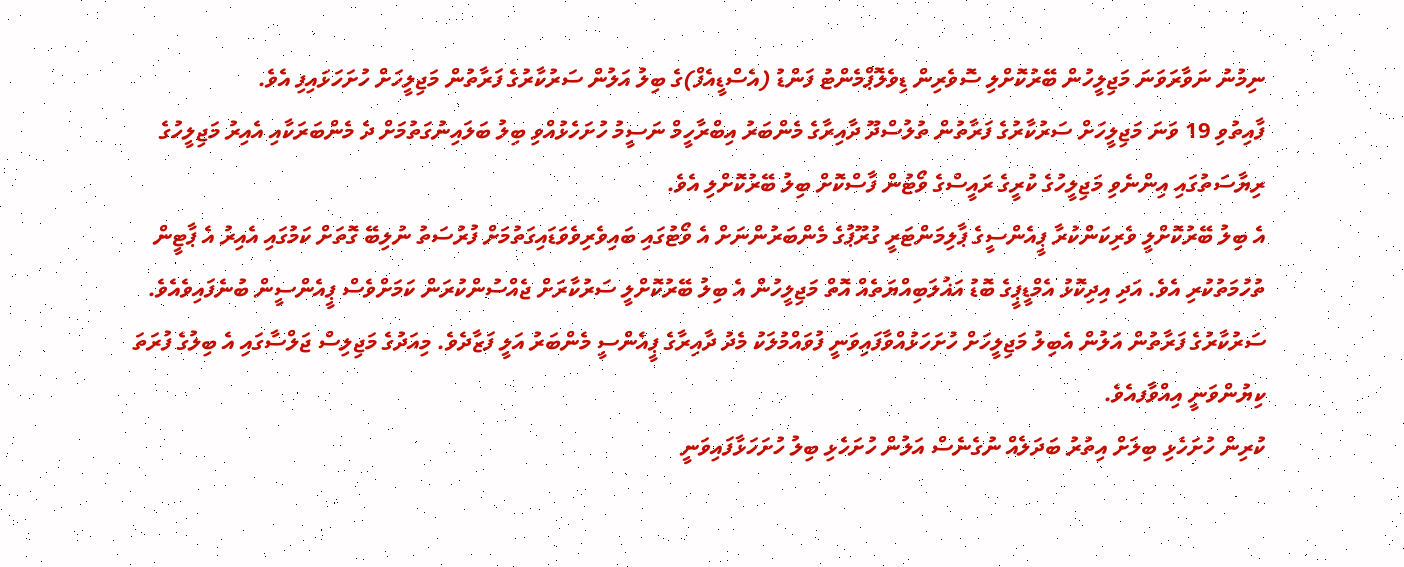ނިމުނު ނަވާރަވަނަ މަޖިލީހުން ބޭރުކޮށްލި ސޮވެރިން ޑިވެލޮޕްމެންޓު ފަންޑު (އެސްޑީއެފް)ގެ ބިލު އަލުން ސަރުކާރުގެ ފަރާތުން މަޖިލީހަށް ހުށަހަޅައިފި އެވެ.
ފާއިތުވި 19 ވަނަ މަޖިލީހަށް ސަރުކާރުގެ ފަރާތުން ތުލުސްދޫ ދާއިރާގެ މެންބަރު އިބްރާހީމް ނަސީމު ހުށަހެޅުއްވި ބިލު ބަލައިނުގަތުމަށް ދެ މެންބަރަކާއި އެއިރު މަޖިލީހުގެ ރިޔާސަތުގައި އިންނެވި މަޖިލީހުގެ ކުރީގެ ރައީސްގެ ވޯޓުން ފާސްކޮށް ބިލު ބޭރުކޮށްލި އެވެ.
އެ ބިލު ބޭރުކޮށްލީ ވެރިކަންކުރާ ޕީއެންސީގެ ޕާލިމަންޓަރީ ގުރޫޕުގެ މެންބަރުންނަށް އެ ވޯޓުގައި ބައިވެރިވެވަޑައިގަތުމަށް ފުރުސަތު ނުލިބޭ ގޮތަށް ކަމުގައި އެއިރު އެ ޕާޓީން ތުހުމަތުކުރި އެވެ. އަދި އިދިކޮޅު އެމްޑީޕީގެ ބޮޑު އަޣުލަބިއްޔަތެއް އޮތް މަޖިލީހުން އެ ބިލު ބޭރުކޮށްލީ ސަރުކާރަށް ޖެއްސުންކުރަން ކަމަށްވެސް ޕީއެންސީން ބުނެފައިވެއެވެ.
ސަރުކާރުގެ ފަރާތުން އަލުން އެބިލު މަޖިލީހަށް ހުށަހަޅުއްވާފައިވަނީ ފުވައްމުލަކު މެދު ދާއިރާގެ ޕީއެންސީ މެންބަރު އަލީ ފަޒާދެވެ. މިއަދުގެ މަޖިލިސް ޖަލްސާގައި އެ ބިލުގެ ފުރަތަ ކިޔުންވަނީ އިއްވާފއެވެ.
ކުރިން ހުށަހެޅި ބިލަށް އިތުރު ބަދަލެއް ނުގެނެސް އަލުން ހުށަހެޅި ބިލު ހުށަހަޅާފައިވަނީ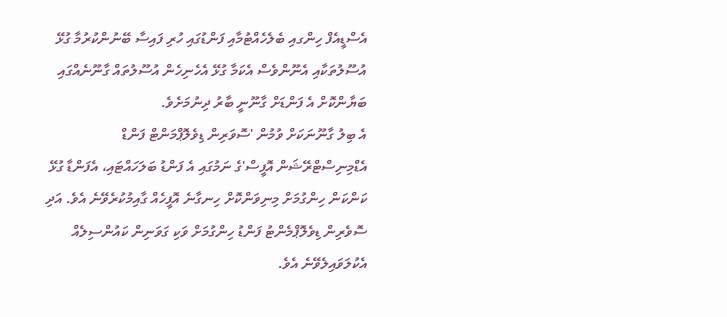އެސްޑީއެފް ހިންގއި ބެލެހެއްޓުމާއި ފަންޑުގައި ހުރި ފައިސާ ބޭނުންކުރުމާ ގުޅޭ އުސޫލުތަކާއި އެނޫންވެސް އެކަމާ ގުޅޭ އެހެނިހެން އުސޫލުތައް ގާނޫނެއްގައި ބަޔާންކޮށް އެ ފަންޑަށް ގާނޫނީ ބާރު ދިނުމަށެވެ.
އެ ބިލު ގާނޫނަކަށް ވުމުން 'ސޮވަރިން ޑިވެލޮޕްމަންޓް ފަންޑް އެޑްމިނިސްޓްރޭޝަން އޮފީސް'ގެ ނަމުގައި އެ ފަންޑު ބަލަހައްޓައި، އެފަންޑާ ގުޅޭ ކަންކަން ހިންގުމަށް މިނިވަންކޮށް ހިނގާނެ އޮފީހެއް ގާއިމުކުރެވޭނެ އެވެ. އަދި ސޮވެރިން ޑިވެލޮޕްމެންޓު ފަންޑު ހިންގުމަށް ވަކި ގަވަނިން ކައުންސިލެއް އެކުލަވައިލެވޭނެ އެވެ.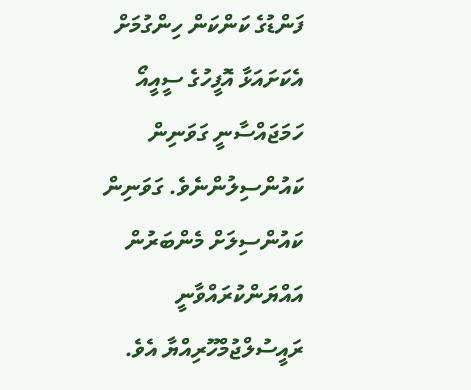ފަންޑުގެ ކަންކަން ހިންގުމަށް އެކަށައަޅާ އޮފީހުގެ ސީއީއޯ ހަމަޖައްސާނީ ގަވަނިން ކައުންސިލުންނެވެ. ގަވަނިން ކައުންސިލަށް މެންބަރުން އައްޔަންކުރައްވާނީ ރައީސުލްޖުމްހޫރިއްޔާ އެވެ.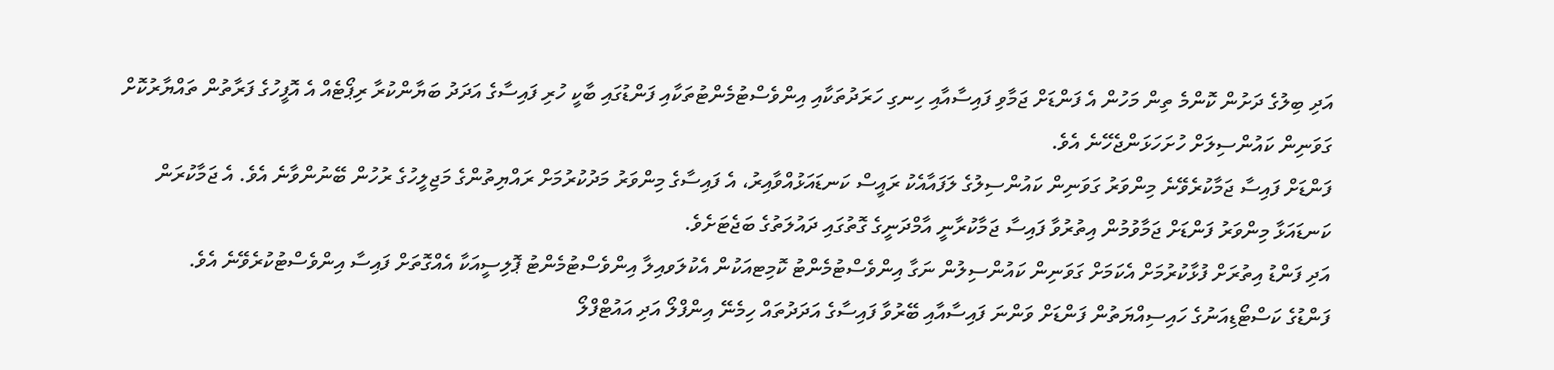އަދި ބިލުގެ ދަށުން ކޮންމެ ތިން މަހުން އެ ފަންޑަށް ޖަމާވި ފައިސާއާއި ހިނގި ހަރަދުތަކާއި އިންވެސްޓުމެންޓުތަކާއި ފަންޑުގައި ބާކީ ހުރި ފައިސާގެ އަދަދު ބަޔާންކުރާ ރިޕޯޓެއް އެ އޮފީހުގެ ފަރާތުން ތައްޔާރުކޮށް ގަވަނިން ކައުންސިލަށް ހުށަހަޅަންޖެހޭނެ އެވެ.
ފަންޑަށް ފައިސާ ޖަމާކުރެވޭނެ މިންވަރު ގަވަނިން ކައުންސިލުގެ ލަފައާއެކު ރައީސް ކަނޑައަޅުއްވާއިރު، އެ ފައިސާގެ މިންވަރު މަދުކުރުމަށް ރައްޔިތުންގެ މަޖިލީހުގެ ރުހުން ބޭނުންވާނެ އެވެ. އެ ޖަމާކުރަން ކަނޑައަޅާ މިންވަރު ފަންޑަށް ޖަމާވުމުން އިތުރުވާ ފައިސާ ޖަމާކުރާނީ އާމްދަނީގެ ގޮތުގައި ދައުލަތުގެ ބަޖެޓަށެވެ.
އަދި ފަންޑު އިތުރަށް ފުޅާކުރުމަށް އެކަމަށް ގަވަނިން ކައުންސިލުން ނަގާ އިންވެސްޓުމެންޓު ކޮމިޓއަކުން އެކުލަވއިލާ އިންވެސްޓުމެންޓު ޕޮލިސީއަކާ އެއްގޮތަށް ފައިސާ އިންވެސްޓުކުރެވޭނެ އެވެ.
ފަންޑުގެ ކަސްޓޯޑިއަނުގެ ހައިސިއްޔަތުން ފަންޑަށް ވަންނަ ފައިސާއާއި ބޭރުވާ ފައިސާގެ އަދަދުތައް ހިމެނޭ އިންފްލޯ އަދި އައުޓްފްލޯ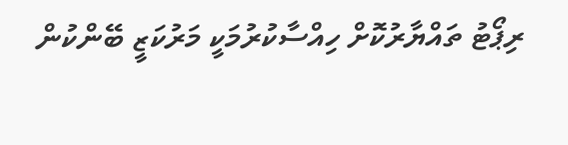ރިޕޯޓު ތައްޔާރުކޮށް ހިއްސާކުރުމަކީ މަރުކަޒީ ބޭންކުން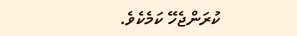ކުރަންޖެހޭ ކަމެކެވެ.